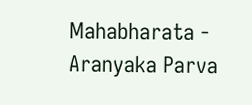Mahabharata - Aranyaka Parva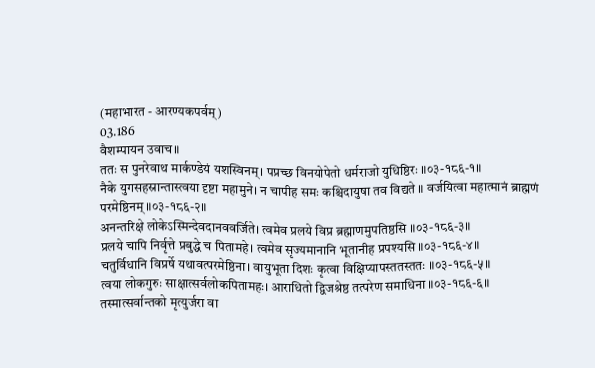(महाभारत - आरण्यकपर्वम्)
03.186
वैशम्पायन उवाच॥
ततः स पुनरेवाथ मार्कण्डेयं यशस्विनम्। पप्रच्छ विनयोपेतो धर्मराजो युधिष्ठिरः ॥०३-१८६-१॥
नैके युगसहस्रान्तास्त्वया दृष्टा महामुने। न चापीह समः कश्चिदायुषा तव विद्यते ॥ वर्जयित्वा महात्मानं ब्राह्मणं परमेष्ठिनम् ॥०३-१८६-२॥
अनन्तरिक्षे लोकेऽस्मिन्देवदानववर्जिते। त्वमेव प्रलये विप्र ब्रह्माणमुपतिष्ठसि ॥०३-१८६-३॥
प्रलये चापि निर्वृत्ते प्रबुद्धे च पितामहे। त्वमेव सृज्यमानानि भूतानीह प्रपश्यसि ॥०३-१८६-४॥
चतुर्विधानि विप्रर्षे यथावत्परमेष्ठिना। वायुभूता दिशः कृत्वा विक्षिप्यापस्ततस्ततः ॥०३-१८६-५॥
त्वया लोकगुरुः साक्षात्सर्वलोकपितामहः। आराधितो द्विजश्रेष्ठ तत्परेण समाधिना ॥०३-१८६-६॥
तस्मात्सर्वान्तको मृत्युर्जरा वा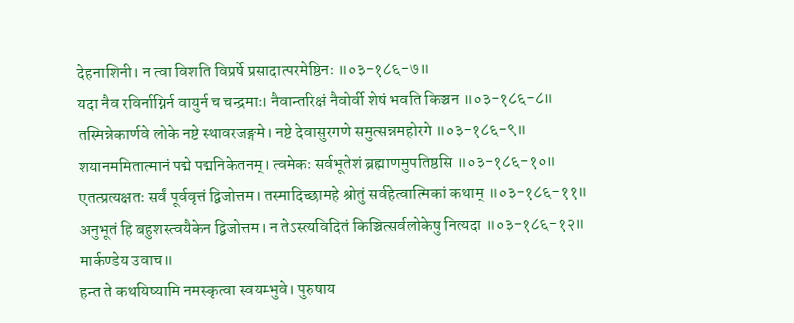देहनाशिनी। न त्वा विशति विप्रर्षे प्रसादात्परमेष्ठिनः ॥०३-१८६-७॥
यदा नैव रविर्नाग्निर्न वायुर्न च चन्द्रमाः। नैवान्तरिक्षं नैवोर्वी शेषं भवति किञ्चन ॥०३-१८६-८॥
तस्मिन्नेकार्णवे लोके नष्टे स्थावरजङ्गमे। नष्टे देवासुरगणे समुत्सन्नमहोरगे ॥०३-१८६-९॥
शयानममितात्मानं पद्मे पद्मनिकेतनम्। त्वमेकः सर्वभूतेशं ब्रह्माणमुपतिष्ठसि ॥०३-१८६-१०॥
एतत्प्रत्यक्षतः सर्वं पूर्ववृत्तं द्विजोत्तम। तस्मादिच्छामहे श्रोतुं सर्वहेत्वात्मिकां कथाम् ॥०३-१८६-११॥
अनुभूतं हि बहुशस्त्वयैकेन द्विजोत्तम। न तेऽस्त्यविदितं किञ्चित्सर्वलोकेषु नित्यदा ॥०३-१८६-१२॥
मार्कण्डेय उवाच॥
हन्त ते कथयिष्यामि नमस्कृत्वा स्वयम्भुवे। पुरुषाय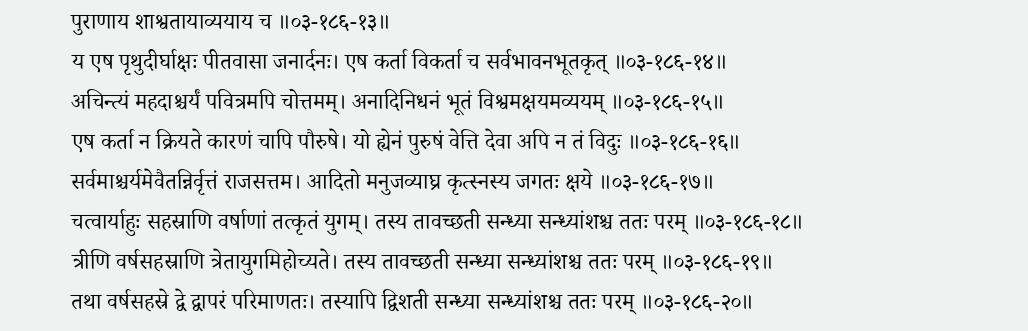पुराणाय शाश्वतायाव्ययाय च ॥०३-१८६-१३॥
य एष पृथुदीर्घाक्षः पीतवासा जनार्दनः। एष कर्ता विकर्ता च सर्वभावनभूतकृत् ॥०३-१८६-१४॥
अचिन्त्यं महदाश्चर्यं पवित्रमपि चोत्तमम्। अनादिनिधनं भूतं विश्वमक्षयमव्ययम् ॥०३-१८६-१५॥
एष कर्ता न क्रियते कारणं चापि पौरुषे। यो ह्येनं पुरुषं वेत्ति देवा अपि न तं विदुः ॥०३-१८६-१६॥
सर्वमाश्चर्यमेवैतन्निर्वृत्तं राजसत्तम। आदितो मनुजव्याघ्र कृत्स्नस्य जगतः क्षये ॥०३-१८६-१७॥
चत्वार्याहुः सहस्राणि वर्षाणां तत्कृतं युगम्। तस्य तावच्छती सन्ध्या सन्ध्यांशश्च ततः परम् ॥०३-१८६-१८॥
त्रीणि वर्षसहस्राणि त्रेतायुगमिहोच्यते। तस्य तावच्छती सन्ध्या सन्ध्यांशश्च ततः परम् ॥०३-१८६-१९॥
तथा वर्षसहस्रे द्वे द्वापरं परिमाणतः। तस्यापि द्विशती सन्ध्या सन्ध्यांशश्च ततः परम् ॥०३-१८६-२०॥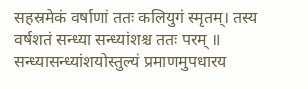सहस्रमेकं वर्षाणां ततः कलियुगं स्मृतम्। तस्य वर्षशतं सन्ध्या सन्ध्यांशश्च ततः परम् ॥ सन्ध्यासन्ध्यांशयोस्तुल्यं प्रमाणमुपधारय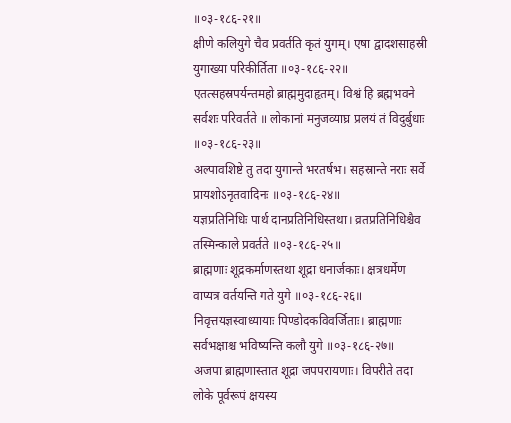॥०३-१८६-२१॥
क्षीणे कलियुगे चैव प्रवर्तति कृतं युगम्। एषा द्वादशसाहस्री युगाख्या परिकीर्तिता ॥०३-१८६-२२॥
एतत्सहस्रपर्यन्तमहो ब्राह्ममुदाहृतम्। विश्वं हि ब्रह्मभवने सर्वशः परिवर्तते ॥ लोकानां मनुजव्याघ्र प्रलयं तं विदुर्बुधाः ॥०३-१८६-२३॥
अल्पावशिष्टे तु तदा युगान्ते भरतर्षभ। सहस्रान्ते नराः सर्वे प्रायशोऽनृतवादिनः ॥०३-१८६-२४॥
यज्ञप्रतिनिधिः पार्थ दानप्रतिनिधिस्तथा। व्रतप्रतिनिधिश्चैव तस्मिन्काले प्रवर्तते ॥०३-१८६-२५॥
ब्राह्मणाः शूद्रकर्माणस्तथा शूद्रा धनार्जकाः। क्षत्रधर्मेण वाप्यत्र वर्तयन्ति गते युगे ॥०३-१८६-२६॥
निवृत्तयज्ञस्वाध्यायाः पिण्डोदकविवर्जिताः। ब्राह्मणाः सर्वभक्षाश्च भविष्यन्ति कलौ युगे ॥०३-१८६-२७॥
अजपा ब्राह्मणास्तात शूद्रा जपपरायणाः। विपरीते तदा लोके पूर्वरूपं क्षयस्य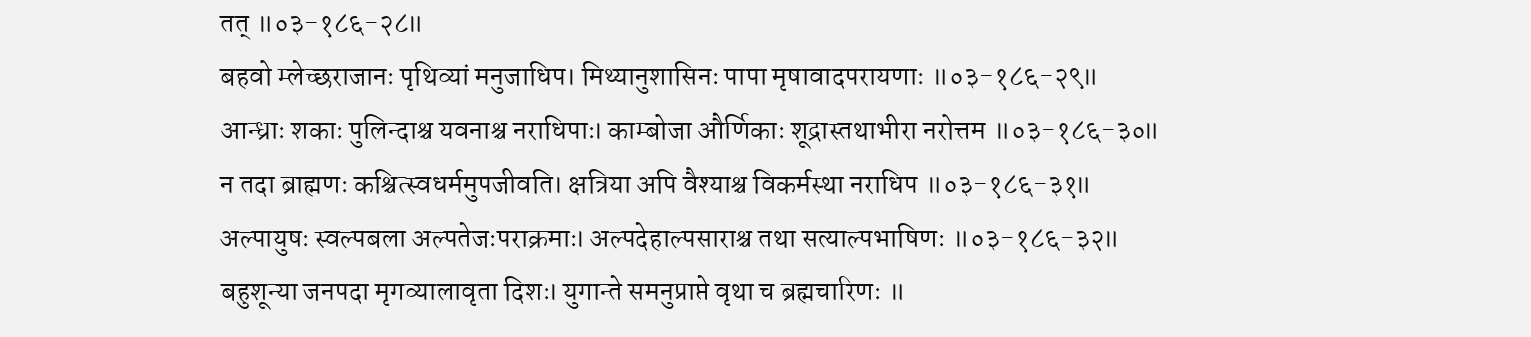तत् ॥०३-१८६-२८॥
बहवो म्लेच्छराजानः पृथिव्यां मनुजाधिप। मिथ्यानुशासिनः पापा मृषावादपरायणाः ॥०३-१८६-२९॥
आन्ध्राः शकाः पुलिन्दाश्च यवनाश्च नराधिपाः। काम्बोजा और्णिकाः शूद्रास्तथाभीरा नरोत्तम ॥०३-१८६-३०॥
न तदा ब्राह्मणः कश्चित्स्वधर्ममुपजीवति। क्षत्रिया अपि वैश्याश्च विकर्मस्था नराधिप ॥०३-१८६-३१॥
अल्पायुषः स्वल्पबला अल्पतेजःपराक्रमाः। अल्पदेहाल्पसाराश्च तथा सत्याल्पभाषिणः ॥०३-१८६-३२॥
बहुशून्या जनपदा मृगव्यालावृता दिशः। युगान्ते समनुप्राप्ते वृथा च ब्रह्मचारिणः ॥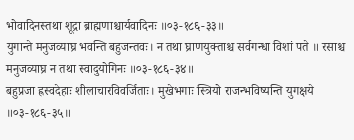भोवादिनस्तथा शूद्रा ब्राह्मणाश्चार्यवादिनः ॥०३-१८६-३३॥
युगान्ते मनुजव्याघ्र भवन्ति बहुजन्तवः। न तथा घ्राणयुक्ताश्च सर्वगन्धा विशां पते ॥ रसाश्च मनुजव्याघ्र न तथा स्वादुयोगिनः ॥०३-१८६-३४॥
बहुप्रजा ह्रस्वदेहाः शीलाचारविवर्जिताः। मुखेभगाः स्त्रियो राजन्भविष्यन्ति युगक्षये ॥०३-१८६-३५॥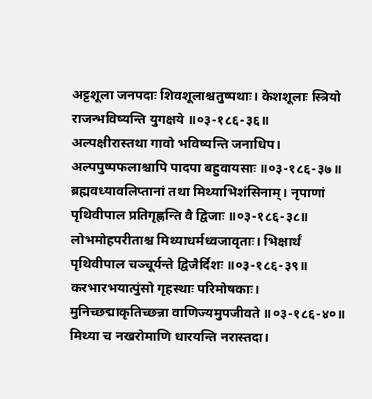अट्टशूला जनपदाः शिवशूलाश्चतुष्पथाः। केशशूलाः स्त्रियो राजन्भविष्यन्ति युगक्षये ॥०३-१८६-३६॥
अल्पक्षीरास्तथा गावो भविष्यन्ति जनाधिप। अल्पपुष्पफलाश्चापि पादपा बहुवायसाः ॥०३-१८६-३७॥
ब्रह्मवध्यावलिप्तानां तथा मिथ्याभिशंसिनाम्। नृपाणां पृथिवीपाल प्रतिगृह्णन्ति वै द्विजाः ॥०३-१८६-३८॥
लोभमोहपरीताश्च मिथ्याधर्मध्वजावृताः। भिक्षार्थं पृथिवीपाल चञ्चूर्यन्ते द्विजैर्दिशः ॥०३-१८६-३९॥
करभारभयात्पुंसो गृहस्थाः परिमोषकाः। मुनिच्छद्माकृतिच्छन्ना वाणिज्यमुपजीवते ॥०३-१८६-४०॥
मिथ्या च नखरोमाणि धारयन्ति नरास्तदा।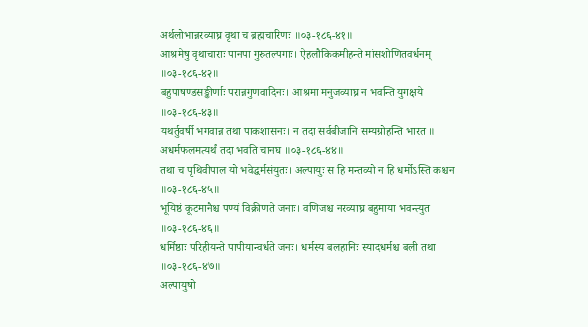अर्थलोभान्नरव्याघ्र वृथा च ब्रह्मचारिणः ॥०३-१८६-४१॥
आश्रमेषु वृथाचाराः पानपा गुरुतल्पगाः। ऐहलौकिकमीहन्ते मांसशोणितवर्धनम् ॥०३-१८६-४२॥
बहुपाषण्डसङ्कीर्णाः परान्नगुणवादिनः। आश्रमा मनुजव्याघ्र न भवन्ति युगक्षये ॥०३-१८६-४३॥
यथर्तुवर्षी भगवान्न तथा पाकशासनः। न तदा सर्वबीजानि सम्यग्रोहन्ति भारत ॥ अधर्मफलमत्यर्थं तदा भवति चानघ ॥०३-१८६-४४॥
तथा च पृथिवीपाल यो भवेद्धर्मसंयुतः। अल्पायुः स हि मन्तव्यो न हि धर्मोऽस्ति कश्चन ॥०३-१८६-४५॥
भूयिष्ठं कूटमानैश्च पण्यं विक्रीणते जनाः। वणिजश्च नरव्याघ्र बहुमाया भवन्त्युत ॥०३-१८६-४६॥
धर्मिष्ठाः परिहीयन्ते पापीयान्वर्धते जनः। धर्मस्य बलहानिः स्यादधर्मश्च बली तथा ॥०३-१८६-४७॥
अल्पायुषो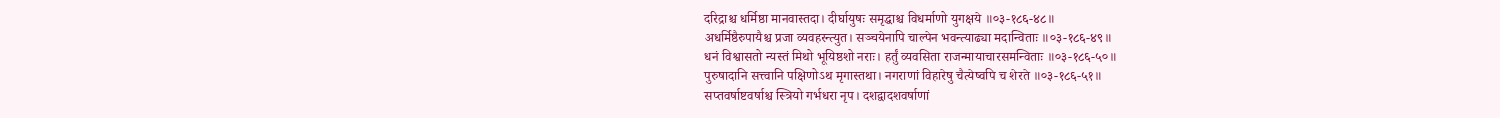दरिद्राश्च धर्मिष्ठा मानवास्तदा। दीर्घायुषः समृद्धाश्च विधर्माणो युगक्षये ॥०३-१८६-४८॥
अधर्मिष्ठैरुपायैश्च प्रजा व्यवहरन्त्युत। सञ्चयेनापि चाल्पेन भवन्त्याढ्या मदान्विताः ॥०३-१८६-४९॥
धनं विश्वासतो न्यस्तं मिथो भूयिष्ठशो नराः। हर्तुं व्यवसिता राजन्मायाचारसमन्विताः ॥०३-१८६-५०॥
पुरुषादानि सत्त्वानि पक्षिणोऽथ मृगास्तथा। नगराणां विहारेषु चैत्येष्वपि च शेरते ॥०३-१८६-५१॥
सप्तवर्षाष्टवर्षाश्च स्त्रियो गर्भधरा नृप। दशद्वादशवर्षाणां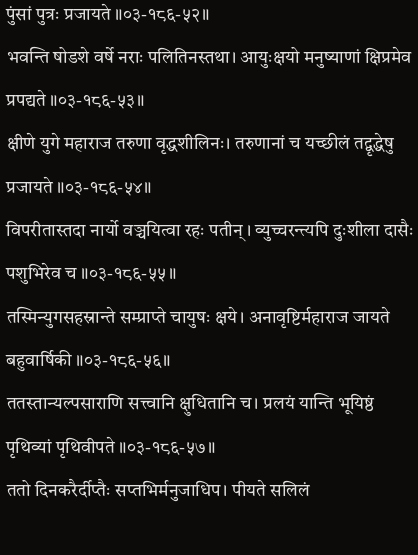पुंसां पुत्रः प्रजायते ॥०३-१८६-५२॥
भवन्ति षोडशे वर्षे नराः पलितिनस्तथा। आयुःक्षयो मनुष्याणां क्षिप्रमेव प्रपद्यते ॥०३-१८६-५३॥
क्षीणे युगे महाराज तरुणा वृद्धशीलिनः। तरुणानां च यच्छीलं तद्वृद्धेषु प्रजायते ॥०३-१८६-५४॥
विपरीतास्तदा नार्यो वञ्चयित्वा रहः पतीन्। व्युच्चरन्त्यपि दुःशीला दासैः पशुभिरेव च ॥०३-१८६-५५॥
तस्मिन्युगसहस्रान्ते सम्प्राप्ते चायुषः क्षये। अनावृष्टिर्महाराज जायते बहुवार्षिकी ॥०३-१८६-५६॥
ततस्तान्यल्पसाराणि सत्त्वानि क्षुधितानि च। प्रलयं यान्ति भूयिष्ठं पृथिव्यां पृथिवीपते ॥०३-१८६-५७॥
ततो दिनकरैर्दीप्तैः सप्तभिर्मनुजाधिप। पीयते सलिलं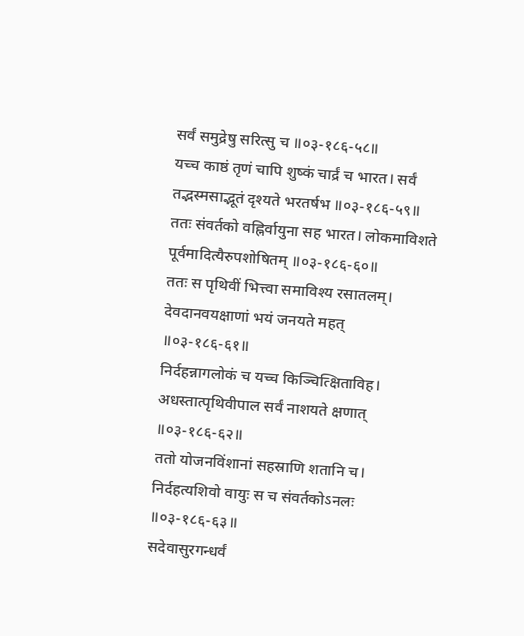सर्वं समुद्रेषु सरित्सु च ॥०३-१८६-५८॥
यच्च काष्ठं तृणं चापि शुष्कं चार्द्रं च भारत। सर्वं तद्भस्मसाद्भूतं दृश्यते भरतर्षभ ॥०३-१८६-५९॥
ततः संवर्तको वह्निर्वायुना सह भारत। लोकमाविशते पूर्वमादित्यैरुपशोषितम् ॥०३-१८६-६०॥
ततः स पृथिवीं भित्त्वा समाविश्य रसातलम्। देवदानवयक्षाणां भयं जनयते महत् ॥०३-१८६-६१॥
निर्दहन्नागलोकं च यच्च किञ्चित्क्षिताविह। अधस्तात्पृथिवीपाल सर्वं नाशयते क्षणात् ॥०३-१८६-६२॥
ततो योजनविंशानां सहस्राणि शतानि च। निर्दहत्यशिवो वायुः स च संवर्तकोऽनलः ॥०३-१८६-६३॥
सदेवासुरगन्धर्वं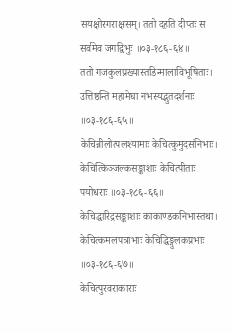सयक्षोरगराक्षसम्। ततो दहति दीप्तः स सर्वमेव जगद्विभुः ॥०३-१८६-६४॥
ततो गजकुलप्रख्यास्तडिन्मालाविभूषिताः। उत्तिष्ठन्ति महामेघा नभस्यद्भुतदर्शनाः ॥०३-१८६-६५॥
केचिन्नीलोत्पलश्यामाः केचित्कुमुदसंनिभाः। केचित्किञ्जल्कसङ्काशाः केचित्पीताः पयोधराः ॥०३-१८६-६६॥
केचिद्धारिद्रसङ्काशाः काकाण्डकनिभास्तथा। केचित्कमलपत्राभाः केचिद्धिङ्गुलकप्रभाः ॥०३-१८६-६७॥
केचित्पुरवराकाराः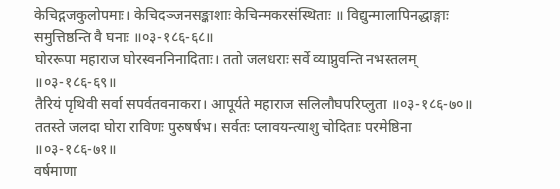केचिद्गजकुलोपमाः। केचिदञ्जनसङ्काशाः केचिन्मकरसंस्थिताः ॥ विद्युन्मालापिनद्धाङ्गाः समुत्तिष्ठन्ति वै घनाः ॥०३-१८६-६८॥
घोररूपा महाराज घोरस्वननिनादिताः। ततो जलधराः सर्वे व्याप्नुवन्ति नभस्तलम् ॥०३-१८६-६९॥
तैरियं पृथिवी सर्वा सपर्वतवनाकरा। आपूर्यते महाराज सलिलौघपरिप्लुता ॥०३-१८६-७०॥
ततस्ते जलदा घोरा राविणः पुरुषर्षभ। सर्वतः प्लावयन्त्याशु चोदिताः परमेष्ठिना ॥०३-१८६-७१॥
वर्षमाणा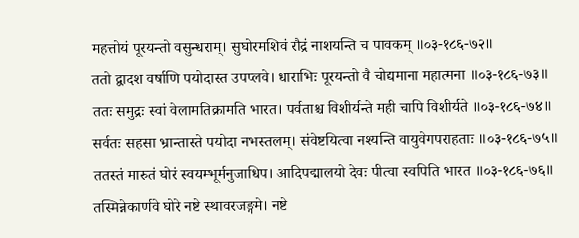महत्तोयं पूरयन्तो वसुन्धराम्। सुघोरमशिवं रौद्रं नाशयन्ति च पावकम् ॥०३-१८६-७२॥
ततो द्वादश वर्षाणि पयोदास्त उपप्लवे। धाराभिः पूरयन्तो वै चोद्यमाना महात्मना ॥०३-१८६-७३॥
ततः समुद्रः स्वां वेलामतिक्रामति भारत। पर्वताश्च विशीर्यन्ते मही चापि विशीर्यते ॥०३-१८६-७४॥
सर्वतः सहसा भ्रान्तास्ते पयोदा नभस्तलम्। संवेष्टयित्वा नश्यन्ति वायुवेगपराहताः ॥०३-१८६-७५॥
ततस्तं मारुतं घोरं स्वयम्भूर्मनुजाधिप। आदिपद्मालयो देवः पीत्वा स्वपिति भारत ॥०३-१८६-७६॥
तस्मिन्नेकार्णवे घोरे नष्टे स्थावरजङ्गमे। नष्टे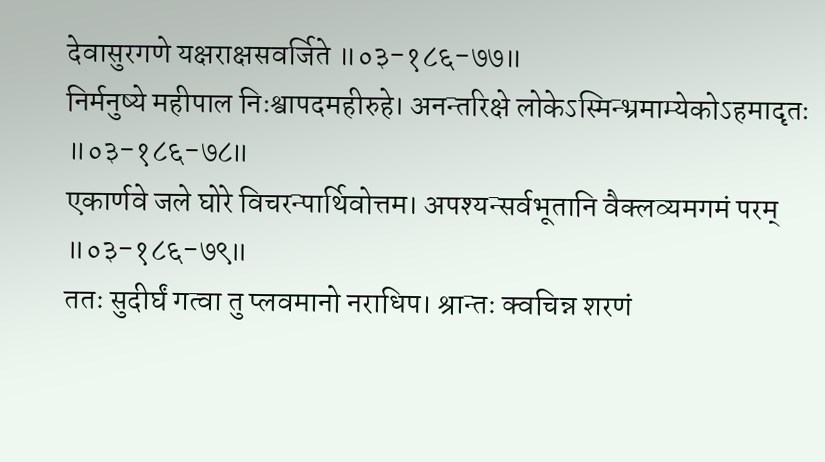देवासुरगणे यक्षराक्षसवर्जिते ॥०३-१८६-७७॥
निर्मनुष्ये महीपाल निःश्वापदमहीरुहे। अनन्तरिक्षे लोकेऽस्मिन्भ्रमाम्येकोऽहमादृतः ॥०३-१८६-७८॥
एकार्णवे जले घोरे विचरन्पार्थिवोत्तम। अपश्यन्सर्वभूतानि वैक्लव्यमगमं परम् ॥०३-१८६-७९॥
ततः सुदीर्घं गत्वा तु प्लवमानो नराधिप। श्रान्तः क्वचिन्न शरणं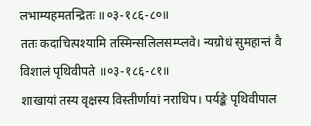लभाम्यहमतन्द्रितः ॥०३-१८६-८०॥
ततः कदाचित्पश्यामि तस्मिन्सलिलसम्प्लवे। न्यग्रोधं सुमहान्तं वै विशालं पृथिवीपते ॥०३-१८६-८१॥
शाखायां तस्य वृक्षस्य विस्तीर्णायां नराधिप। पर्यङ्के पृथिवीपाल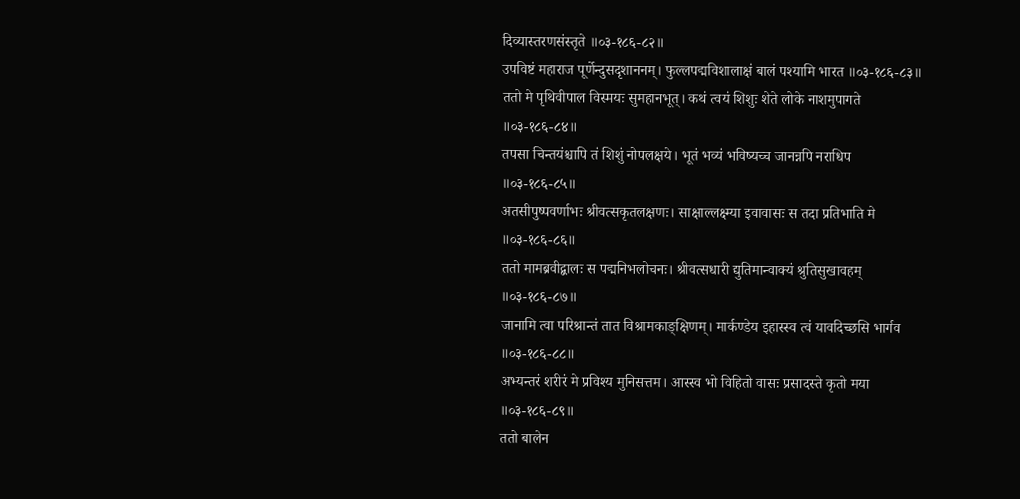दिव्यास्तरणसंस्तृते ॥०३-१८६-८२॥
उपविष्टं महाराज पूर्णेन्दुसदृशाननम्। फुल्लपद्मविशालाक्षं बालं पश्यामि भारत ॥०३-१८६-८३॥
ततो मे पृथिवीपाल विस्मयः सुमहानभूत्। कथं त्वयं शिशुः शेते लोके नाशमुपागते ॥०३-१८६-८४॥
तपसा चिन्तयंश्चापि तं शिशुं नोपलक्षये। भूतं भव्यं भविष्यच्च जानन्नपि नराधिप ॥०३-१८६-८५॥
अतसीपुष्पवर्णाभः श्रीवत्सकृतलक्षणः। साक्षाल्लक्ष्म्या इवावासः स तदा प्रतिभाति मे ॥०३-१८६-८६॥
ततो मामब्रवीद्बालः स पद्मनिभलोचनः। श्रीवत्सधारी द्युतिमान्वाक्यं श्रुतिसुखावहम् ॥०३-१८६-८७॥
जानामि त्वा परिश्रान्तं तात विश्रामकाङ्क्षिणम्। मार्कण्डेय इहास्स्व त्वं यावदिच्छसि भार्गव ॥०३-१८६-८८॥
अभ्यन्तरं शरीरं मे प्रविश्य मुनिसत्तम। आस्स्व भो विहितो वासः प्रसादस्ते कृतो मया ॥०३-१८६-८९॥
ततो बालेन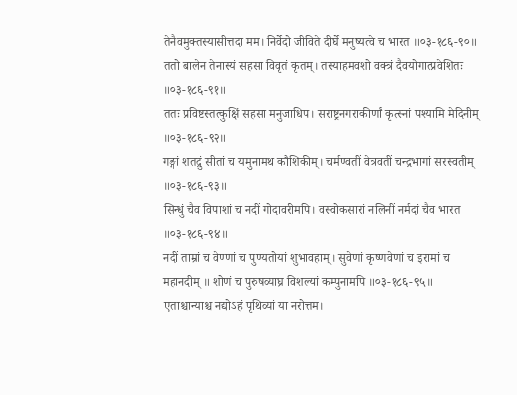तेनैवमुक्तस्यासीत्तदा मम। निर्वेदो जीविते दीर्घे मनुष्यत्वे च भारत ॥०३-१८६-९०॥
ततो बालेन तेनास्यं सहसा विवृतं कृतम्। तस्याहमवशो वक्त्रं दैवयोगात्प्रवेशितः ॥०३-१८६-९१॥
ततः प्रविष्टस्तत्कुक्षिं सहसा मनुजाधिप। सराष्ट्रनगराकीर्णां कृत्स्नां पश्यामि मेदिनीम् ॥०३-१८६-९२॥
गङ्गां शतद्रुं सीतां च यमुनामथ कौशिकीम्। चर्मण्वतीं वेत्रवतीं चन्द्रभागां सरस्वतीम् ॥०३-१८६-९३॥
सिन्धुं चैव विपाशां च नदीं गोदावरीमपि। वस्वोकसारां नलिनीं नर्मदां चैव भारत ॥०३-१८६-९४॥
नदीं ताम्रां च वेण्णां च पुण्यतोयां शुभावहाम्। सुवेणां कृष्णवेणां च इरामां च महानदीम् ॥ शोणं च पुरुषव्याघ्र विशल्यां कम्पुनामपि ॥०३-१८६-९५॥
एताश्चान्याश्च नद्योऽहं पृथिव्यां या नरोत्तम।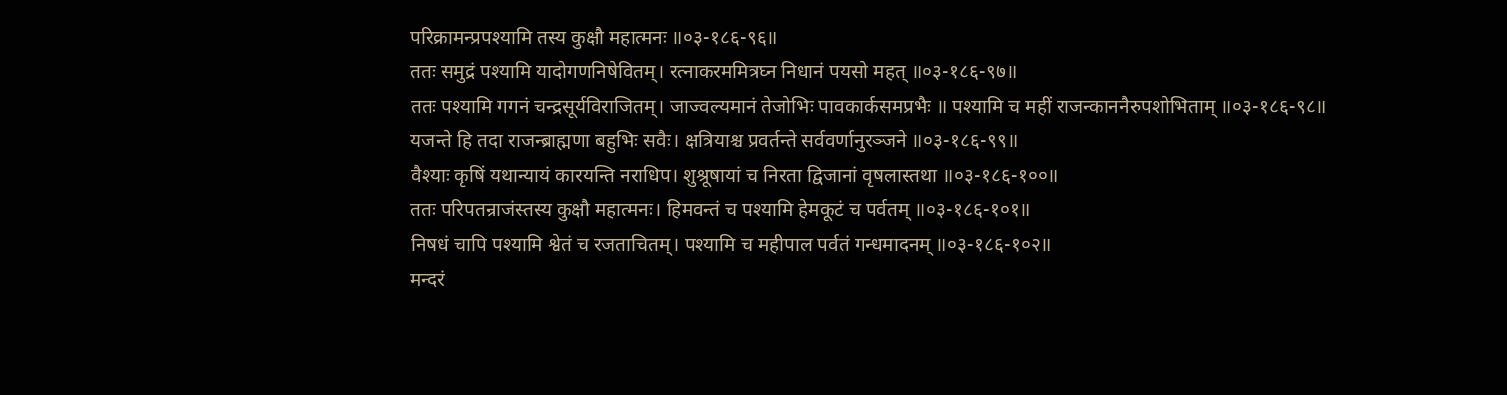परिक्रामन्प्रपश्यामि तस्य कुक्षौ महात्मनः ॥०३-१८६-९६॥
ततः समुद्रं पश्यामि यादोगणनिषेवितम्। रत्नाकरममित्रघ्न निधानं पयसो महत् ॥०३-१८६-९७॥
ततः पश्यामि गगनं चन्द्रसूर्यविराजितम्। जाज्वल्यमानं तेजोभिः पावकार्कसमप्रभैः ॥ पश्यामि च महीं राजन्काननैरुपशोभिताम् ॥०३-१८६-९८॥
यजन्ते हि तदा राजन्ब्राह्मणा बहुभिः सवैः। क्षत्रियाश्च प्रवर्तन्ते सर्ववर्णानुरञ्जने ॥०३-१८६-९९॥
वैश्याः कृषिं यथान्यायं कारयन्ति नराधिप। शुश्रूषायां च निरता द्विजानां वृषलास्तथा ॥०३-१८६-१००॥
ततः परिपतन्राजंस्तस्य कुक्षौ महात्मनः। हिमवन्तं च पश्यामि हेमकूटं च पर्वतम् ॥०३-१८६-१०१॥
निषधं चापि पश्यामि श्वेतं च रजताचितम्। पश्यामि च महीपाल पर्वतं गन्धमादनम् ॥०३-१८६-१०२॥
मन्दरं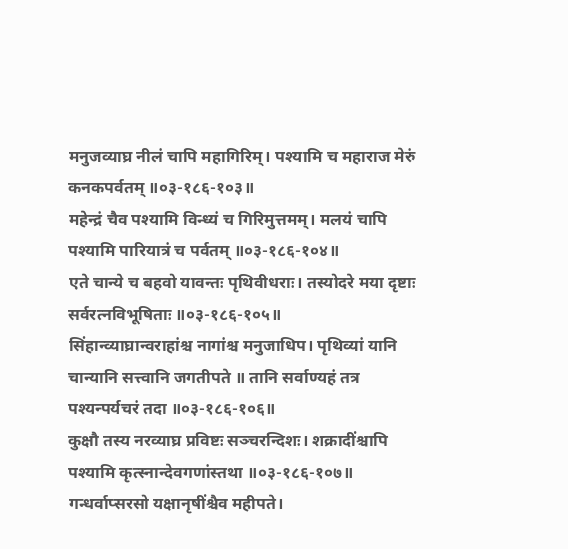मनुजव्याघ्र नीलं चापि महागिरिम्। पश्यामि च महाराज मेरुं कनकपर्वतम् ॥०३-१८६-१०३॥
महेन्द्रं चैव पश्यामि विन्ध्यं च गिरिमुत्तमम्। मलयं चापि पश्यामि पारियात्रं च पर्वतम् ॥०३-१८६-१०४॥
एते चान्ये च बहवो यावन्तः पृथिवीधराः। तस्योदरे मया दृष्टाः सर्वरत्नविभूषिताः ॥०३-१८६-१०५॥
सिंहान्व्याघ्रान्वराहांश्च नागांश्च मनुजाधिप। पृथिव्यां यानि चान्यानि सत्त्वानि जगतीपते ॥ तानि सर्वाण्यहं तत्र पश्यन्पर्यचरं तदा ॥०३-१८६-१०६॥
कुक्षौ तस्य नरव्याघ्र प्रविष्टः सञ्चरन्दिशः। शक्रादींश्चापि पश्यामि कृत्स्नान्देवगणांस्तथा ॥०३-१८६-१०७॥
गन्धर्वाप्सरसो यक्षानृषींश्चैव महीपते।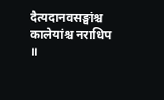दैत्यदानवसङ्घांश्च कालेयांश्च नराधिप ॥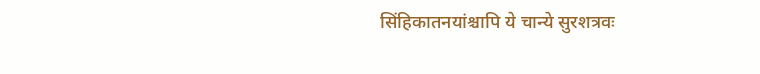सिंहिकातनयांश्चापि ये चान्ये सुरशत्रवः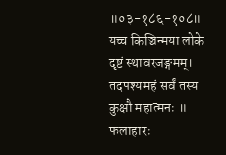॥०३-१८६-१०८॥
यच्च किञ्चिन्मया लोके दृष्टं स्थावरजङ्गमम्। तदपश्यमहं सर्वं तस्य कुक्षौ महात्मनः ॥ फलाहारः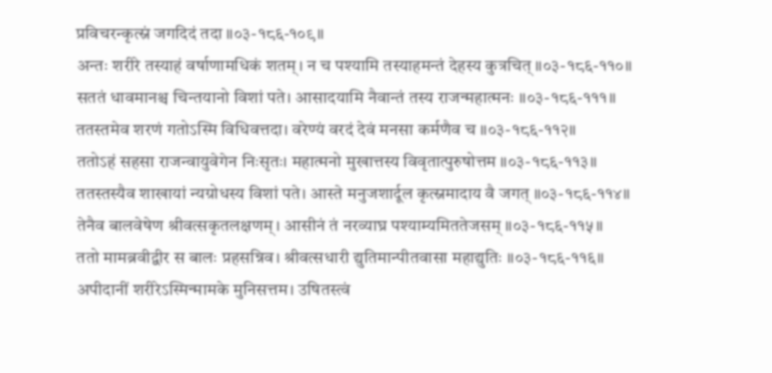प्रविचरन्कृत्स्नं जगदिदं तदा ॥०३-१८६-१०९॥
अन्तः शरीरे तस्याहं वर्षाणामधिकं शतम्। न च पश्यामि तस्याहमन्तं देहस्य कुत्रचित् ॥०३-१८६-११०॥
सततं धावमानश्च चिन्तयानो विशां पते। आसादयामि नैवान्तं तस्य राजन्महात्मनः ॥०३-१८६-१११॥
ततस्तमेव शरणं गतोऽस्मि विधिवत्तदा। वरेण्यं वरदं देवं मनसा कर्मणैव च ॥०३-१८६-११२॥
ततोऽहं सहसा राजन्वायुवेगेन निःसृतः। महात्मनो मुखात्तस्य विवृतात्पुरुषोत्तम ॥०३-१८६-११३॥
ततस्तस्यैव शाखायां न्यग्रोधस्य विशां पते। आस्ते मनुजशार्दूल कृत्स्नमादाय वै जगत् ॥०३-१८६-११४॥
तेनैव बालवेषेण श्रीवत्सकृतलक्षणम्। आसीनं तं नरव्याघ्र पश्याम्यमिततेजसम् ॥०३-१८६-११५॥
ततो मामब्रवीद्वीर स बालः प्रहसन्निव। श्रीवत्सधारी द्युतिमान्पीतवासा महाद्युतिः ॥०३-१८६-११६॥
अपीदानीं शरीरेऽस्मिन्मामके मुनिसत्तम। उषितस्त्वं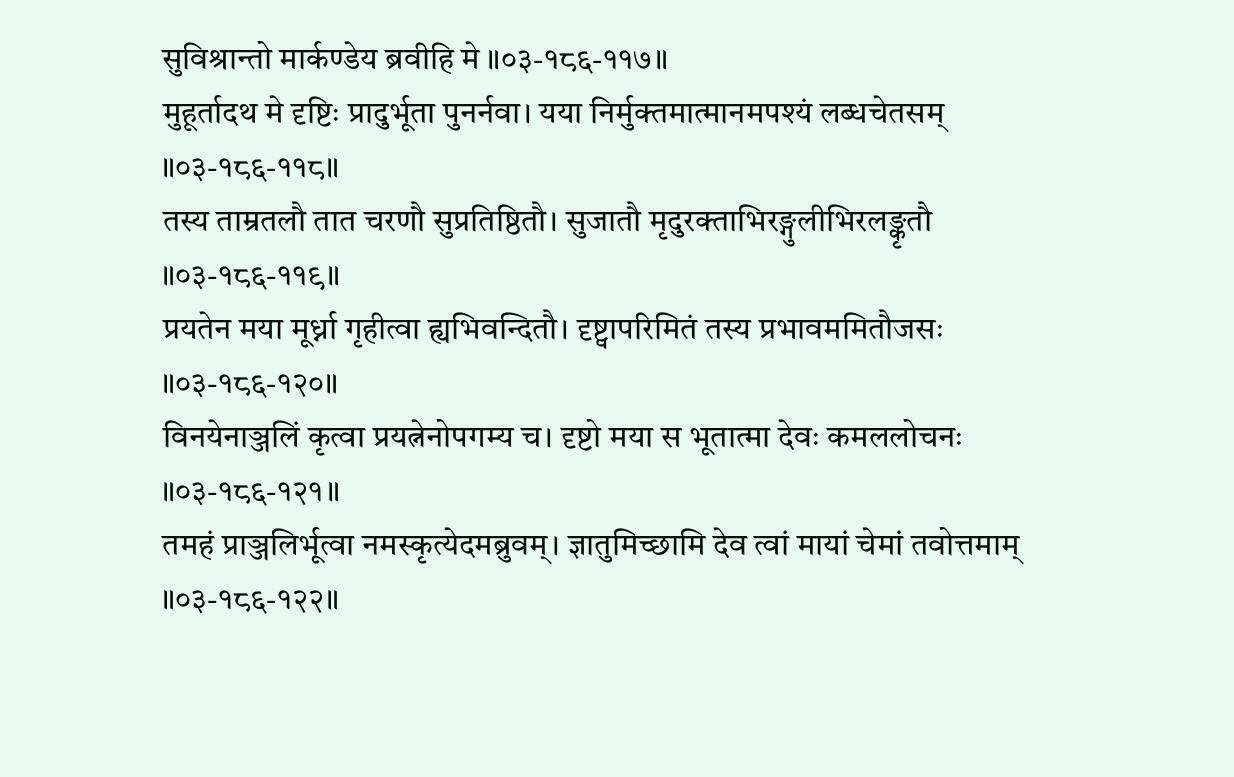सुविश्रान्तो मार्कण्डेय ब्रवीहि मे ॥०३-१८६-११७॥
मुहूर्तादथ मे दृष्टिः प्रादुर्भूता पुनर्नवा। यया निर्मुक्तमात्मानमपश्यं लब्धचेतसम् ॥०३-१८६-११८॥
तस्य ताम्रतलौ तात चरणौ सुप्रतिष्ठितौ। सुजातौ मृदुरक्ताभिरङ्गुलीभिरलङ्कृतौ ॥०३-१८६-११९॥
प्रयतेन मया मूर्ध्ना गृहीत्वा ह्यभिवन्दितौ। दृष्ट्वापरिमितं तस्य प्रभावममितौजसः ॥०३-१८६-१२०॥
विनयेनाञ्जलिं कृत्वा प्रयत्नेनोपगम्य च। दृष्टो मया स भूतात्मा देवः कमललोचनः ॥०३-१८६-१२१॥
तमहं प्राञ्जलिर्भूत्वा नमस्कृत्येदमब्रुवम्। ज्ञातुमिच्छामि देव त्वां मायां चेमां तवोत्तमाम् ॥०३-१८६-१२२॥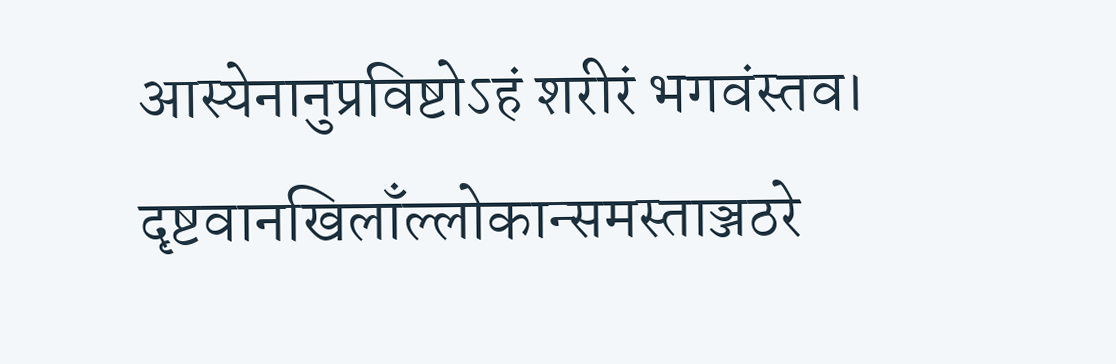आस्येनानुप्रविष्टोऽहं शरीरं भगवंस्तव। दृष्टवानखिलाँल्लोकान्समस्ताञ्जठरे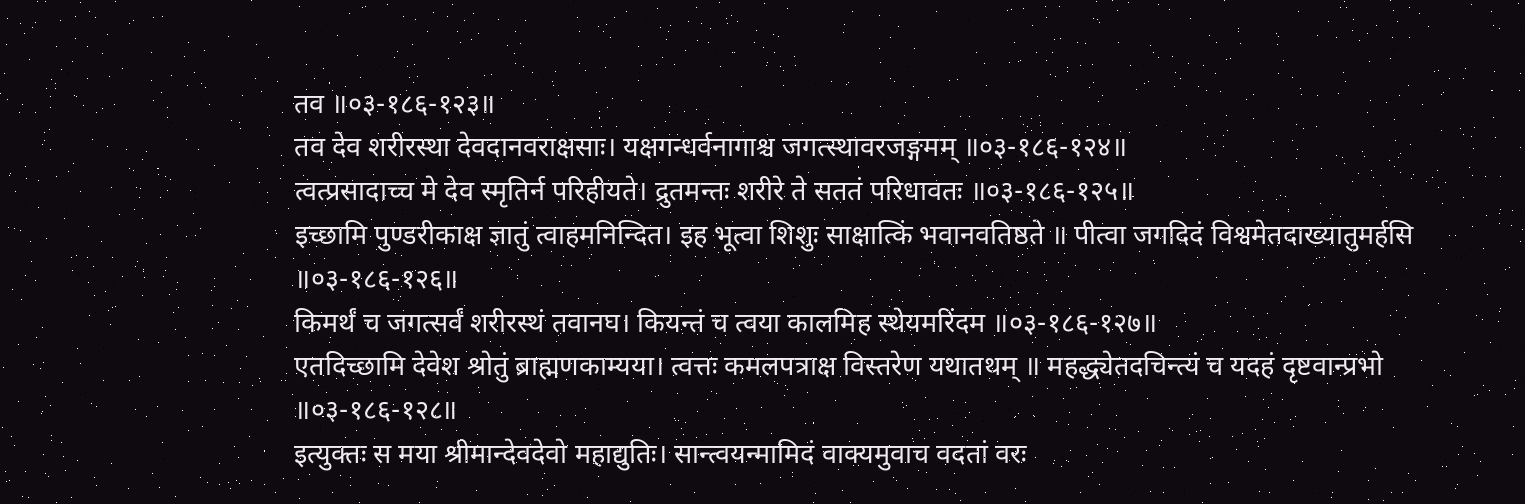तव ॥०३-१८६-१२३॥
तव देव शरीरस्था देवदानवराक्षसाः। यक्षगन्धर्वनागाश्च जगत्स्थावरजङ्गमम् ॥०३-१८६-१२४॥
त्वत्प्रसादाच्च मे देव स्मृतिर्न परिहीयते। द्रुतमन्तः शरीरे ते सततं परिधावतः ॥०३-१८६-१२५॥
इच्छामि पुण्डरीकाक्ष ज्ञातुं त्वाहमनिन्दित। इह भूत्वा शिशुः साक्षात्किं भवानवतिष्ठते ॥ पीत्वा जगदिदं विश्वमेतदाख्यातुमर्हसि ॥०३-१८६-१२६॥
किमर्थं च जगत्सर्वं शरीरस्थं तवानघ। कियन्तं च त्वया कालमिह स्थेयमरिंदम ॥०३-१८६-१२७॥
एतदिच्छामि देवेश श्रोतुं ब्राह्मणकाम्यया। त्वत्तः कमलपत्राक्ष विस्तरेण यथातथम् ॥ महद्ध्येतदचिन्त्यं च यदहं दृष्टवान्प्रभो ॥०३-१८६-१२८॥
इत्युक्तः स मया श्रीमान्देवदेवो महाद्युतिः। सान्त्वयन्मामिदं वाक्यमुवाच वदतां वरः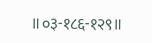॥०३-१८६-१२९॥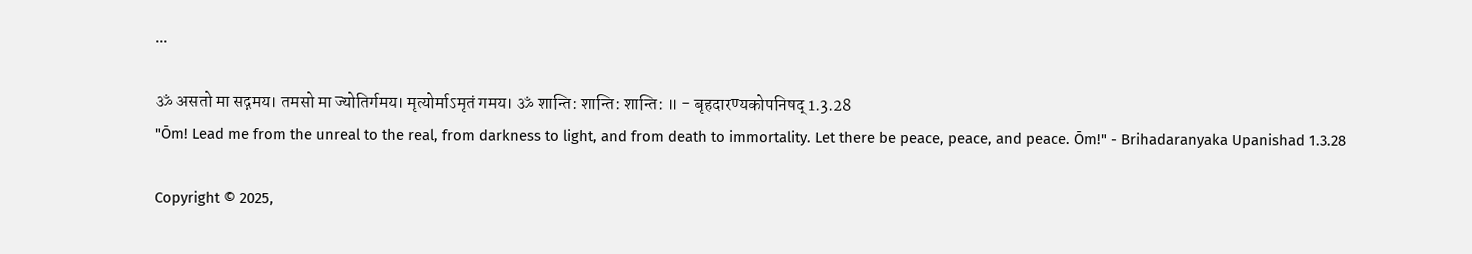...

ॐ असतो मा सद्गमय। तमसो मा ज्योतिर्गमय। मृत्योर्माऽमृतं गमय। ॐ शान्ति: शान्ति: शान्ति: ॥ - बृहदारण्यकोपनिषद् 1.3.28
"Ōm! Lead me from the unreal to the real, from darkness to light, and from death to immortality. Let there be peace, peace, and peace. Ōm!" - Brihadaranyaka Upanishad 1.3.28

Copyright © 2025,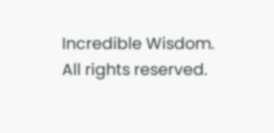Incredible Wisdom.
All rights reserved.